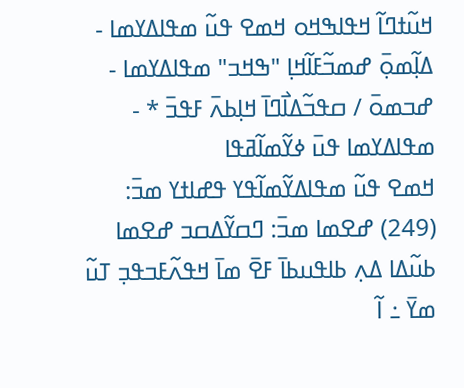ߞߎ߬ߙߣߊ߬ ߞߟߊߒߞߋ ߞߘߐ ߟߎ߬ ߘߟߊߡߌߘߊ - ߡߊ߲߬ߘߋ߲߫ ߝߘߏ߬ߓߊ߬ߞߊ߲ "ߒߞߏ" ߘߟߊߡߌߘߊ - ߝߏߘߋ߫ / ߛߟߏ߬ߡߊ߯ߣߊ߫ ߞߊ߲ߕߍ߫ ߓߟߏ߫ * - ߘߟߊߡߌߘߊ ߟߎ߫ ߦߌ߬ߘߊ߬ߥߟߊ
ߞߘߐ ߟߎ߬ ߘߟߊߡߌ߬ߘߊ߬ߟߌ ߟߝߊߙߌ ߘߏ߫: (249) ߝߐߘߊ ߘߏ߫: ߣߛߌ߬ߡߛߏ ߝߐߘߊ
ߕߎ߬ߡߊ ߡߍ߲ ߕߊߟߎߕߊ߫ ߓߐ߫ ߘߊ߫ ߞߟߍ߬ߓߏߟߏ߲ ߠߎ߬ ߘߌ߫ ߸ ߊ߬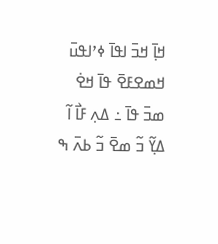ߞߊ߲߫ ߞߏ߫ ߊߟߊ߫ ߦߴߊߟߎ߫ ߞߘߐߓߐ߫ ߟߊ߫ ߞߐ߭ ߘߏ߫ ߟߊ߫ ߸ ߡߍ߲ ߓߊ߯ ߊ߬ ߡߌ߲߬ ߏ߬ ߘߐ߫ ߏ߬ ߕߍ߫ ߒ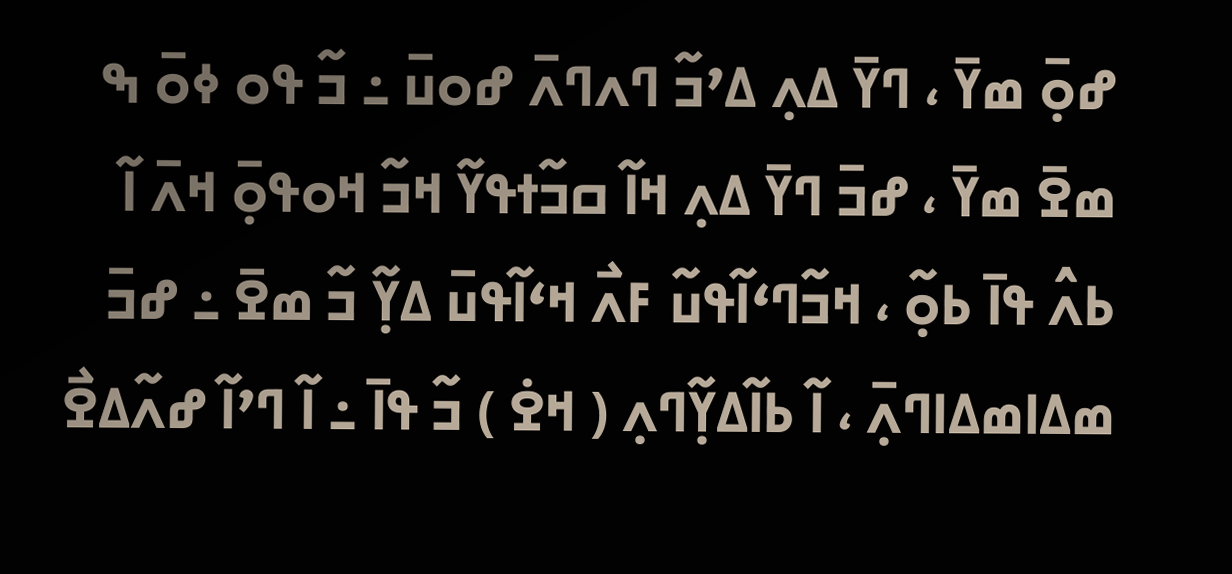ߝߋ߲߫ ߘߌ߫ ، ߣߌ߫ ߡߍ߲ ߡߴߏ߬ ߣߍߣߍ߫ ߝߋߎ߫ ߸ ߏ߬ ߟߋ ߦߋ߫ ߒ ߘߐ߫ ߘߌ߫ ، ߝߏ߫ ߣߌ߫ ߡߍ߲ ߞߊ߬ ߛߏ߬ߙߟߌ߬ ߞߏ߬ ߞߋߟߋ߲߫ ߞߍ߫ ߊ߬ ߕߍ߮ ߟߊ߫ ߕߋ߲߬ ، ߞߏ߬ߣߵߊ߬ߟߎ߬ ߓߍ߯ ߞߵߊ߬ߟߎ߫ ߡߌ߲߬ ߏ߬ ߘߐ߫ ߸ ߝߏ߫ ߘߡߊߘߡߊߣߍ߲߫ ، ߊ߬ ߕߊ߬ߡߌ߲߬ߣߍ߲ ( ߞߐ߭ ) ߏ߬ ߟߊ߫ ߸ ߊ߬ ߣߴߊ߬ ߝߍ߬ߡߐ߯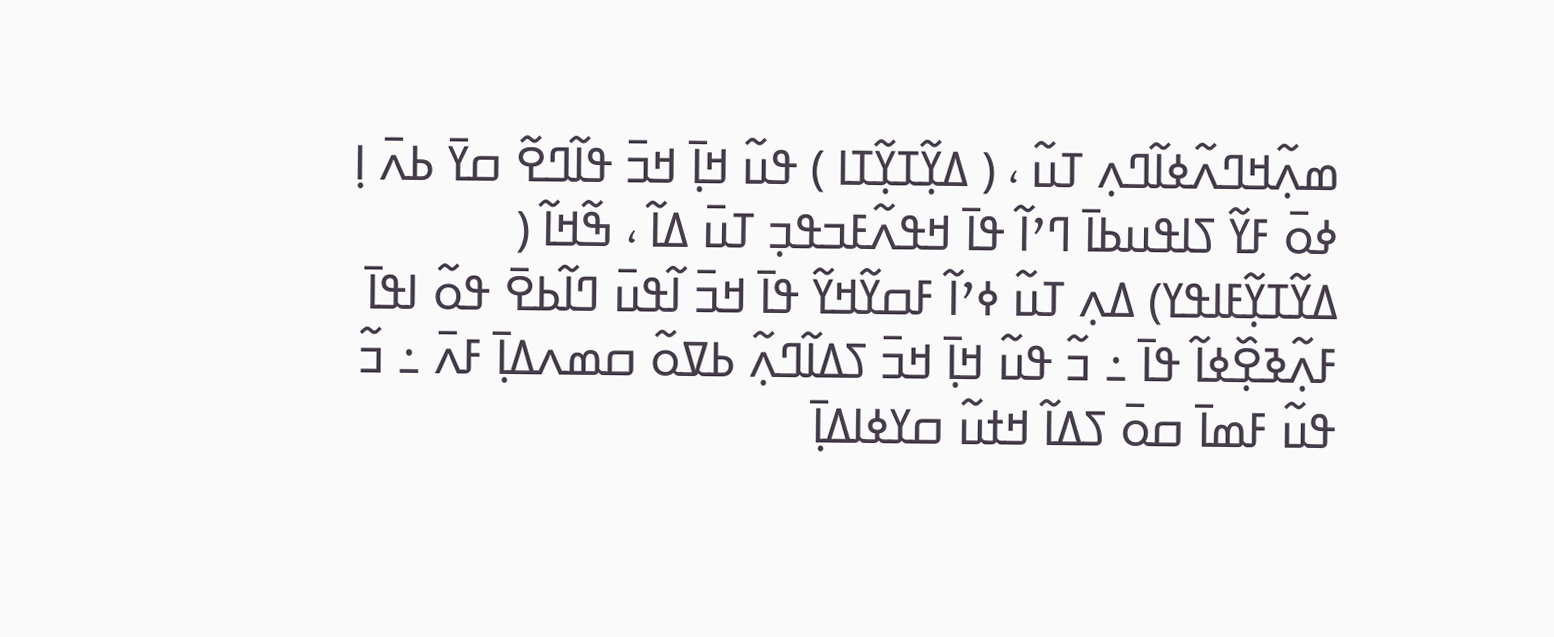ߘߍ߲߬ߞߣߍ߬ߦߊ߬ߣߍ߲ ߠߎ߬ ، ( ߡߌ߲߬ߠߌ߲߬ߠߊ ) ߟߎ߬ ߞߊ߲߫ ߞߏ߫ ߟߊ߬ߣߐ߬ ߛߌ߫ ߕߍ߫ ߊ߲ ߦߋ߫ ߓߌ߬ ߖߊߟߎߕߊ߫ ߣߴߊ߬ ߟߊ߫ ߞߟߍ߬ߓߏߟߏ߲ ߠߎ߫ ߡߊ߬ ، ߒ߬ߞߊ߬ ( ߡߌ߬ߠߌ߲߬ߓߊߟߌ) ߡߍ߲ ߠߎ߬ ߦߴߊ߬ ߓߛߌ߬ߞߌ߬ ߟߊ߫ ߞߏ߫ ߊ߬ߟߎ߫ ߣߊ߬ߕߐ߫ ߟߋ߬ ߊߟߊ߫ ߓߍ߲߬ߢߐ߲߰ߦߊ߬ ߟߊ߫ ߸ ߏ߬ ߟߎ߬ ߞߊ߲߫ ߞߏ߫ ߖߡߊ߬ߣߍ߲߬ ߕߜߋ߬ ߛߘߍߡߊ߲߫ ߓߍ߫ ߸ ߏ߬ ߟߎ߬ ߓߘߊ߫ ߛߋ߫ ߖߡߊ߬ ߞߙߎ߬ ߛߌߦߊߡߊ߲߫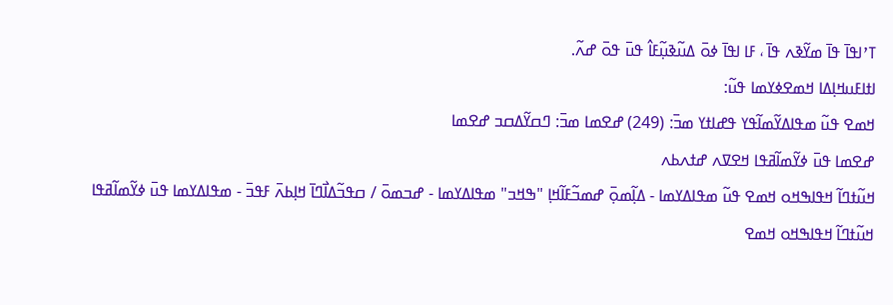ߠߴߊߟߊ߫ ߟߊ߫ ߘߌ߬ߢߍ ߟߊ߫ ، ߓߊ ߊߟߊ߫ ߦߋ߫ ߡߎ߬ߢߎ߲߬ߓߊ߮ ߟߎ߫ ߟߋ߫ ߝߍ߬.
ߊߙߊߓߎߞߊ߲ߡߊ ߞߘߐߦߌߘߊ ߟߎ߬:
ߞߘߐ ߟߎ߬ ߘߟߊߡߌ߬ߘߊ߬ߟߌ ߟߝߊߙߌ ߘߏ߫: (249) ߝߐߘߊ ߘߏ߫: ߣߛߌ߬ߡߛߏ ߝߐߘߊ
ߝߐߘߊ ߟߎ߫ ߦߌ߬ߘߊ߬ߥߟߊ ߞߐߜߍ ߝߙߍߕߍ
ߞߎ߬ߙߣߊ߬ ߞߟߊߒߞߋ ߞߘߐ ߟߎ߬ ߘߟߊߡߌߘߊ - ߡߊ߲߬ߘߋ߲߫ ߝߘߏ߬ߓߊ߬ߞߊ߲ "ߒߞߏ" ߘߟߊߡߌߘߊ - ߝߏߘߋ߫ / ߛߟߏ߬ߡߊ߯ߣߊ߫ ߞߊ߲ߕߍ߫ ߓߟߏ߫ - ߘߟߊߡߌߘߊ ߟߎ߫ ߦߌ߬ߘߊ߬ߥߟߊ
ߞߎ߬ߙߣߊ߬ ߞߟߊߒߞߋ ߞߘߐ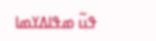ߟߎ߬ ߘߟߊߡߌߘߊ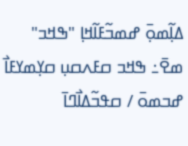ߡߊ߲߬ߘߋ߲߫ ߝߘߏ߬ߓߊ߬ߞߊ߲ "ߒߞߏ" ߘߐ߫߸ ߒߞߏ ߛߓߍߛߎ߲ ߛߌ߲ߘߌߓߊ߯ ߝߏߘߋ߫ / ߛߟߏ߬ߡߊ߯ߣߊ߫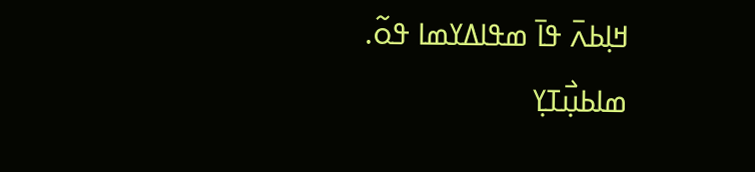ߞߊ߲ߕߍ߫ ߟߊ߫ ߘߟߊߡߌߘߊ ߟߋ߬.
ߘߊߕߎ߲߯ߠߌ߲